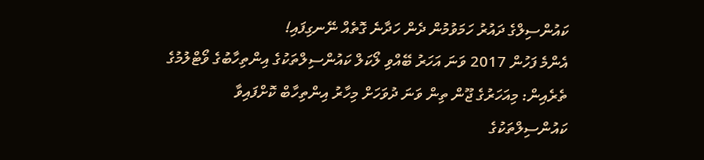ކައުންސިލްގެ ދައުރު ހަމަވުމުން ދެން ހަދާނެ ގޮތެއް ނޭނގިފައި!
އެންމެ ފަހުން 2017 ވަނަ އަހަރު ބޭއްވި ލޯކަލް ކައުންސިލްތަކުގެ އިންތިހާބުގެ ވޯޓްލުމުގެ ތެރެއިން: މިއަހަރުގެ ޖޫން ތިން ވަނަ ދުވަހަށް މިހާރު އިންތިހާބް ކޮށްފައިވާ ކައުންސިލްތަކުގެ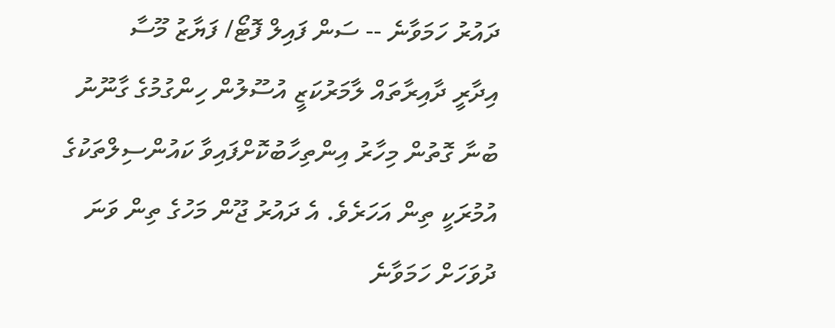ދައުރު ހަމަވާނެ -- ސަން ފައިލް ފޮޓޯ/ ފަޔާޒު މޫސާ
އިދާރީ ދާއިރާތައް ލާމަރުކަޒީ އުސޫލުން ހިންގުމުގެ ގާނޫނު ބުނާ ގޮތުން މިހާރު އިންތިހާބުކޮށްފައިވާ ކައުންސިލްތަކުގެ އުމުރަކީ ތިން އަހަރެވެ. އެ ދައުރު ޖޫން މަހުގެ ތިން ވަނަ ދުވަހަށް ހަމަވާނެ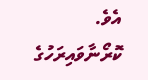އެވެ. ކޮރޯނާވައިރަހުގެ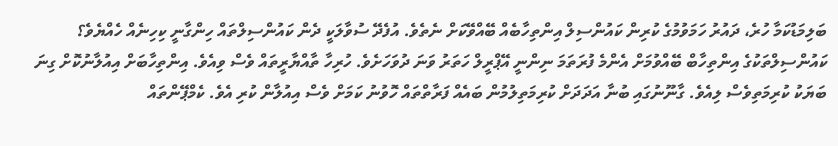ބަލިމަޑުކަމާ ހުރެ، ދައުރު ހަމަވުމުގެ ކުރިން ކައުންސިލް އިންތިހާބެއް ބޭއްވޭކަށް ނެތެވެ. އުފެދޭ ސުވާލަކީ ދެން ކައުންސިލްތައް ހިންގާނީ ކިހިނެއް ހެއްޔެވެ؟
ކައުންސިލްތަކުގެ އިންތިހާބް ބޭއްވުމަށް އެންމެ ފުރަތަމަ ނިންނީ އޭޕްރީލް ހަތަރު ވަނަ ދުވަހަށެވެ. ހުރިހާ ތާއްޔާރީތައް ވެސް ވިއެވެ. އިންތިހާބަށް އިއުލާނުކޮށް ގިނަ ބަޔަކު ކުރިމަތިވެސް ލިއެވެ. ގާނޫނުގައި ބުނާ އަދަދަށް ކުރިމަތިލުމުން ބައެއް ފަރާތްތައް ހޮވުނު ކަމަށް ވެސް އިއުލާން ކުރި އެވެ. ކެމްޕޭންތައް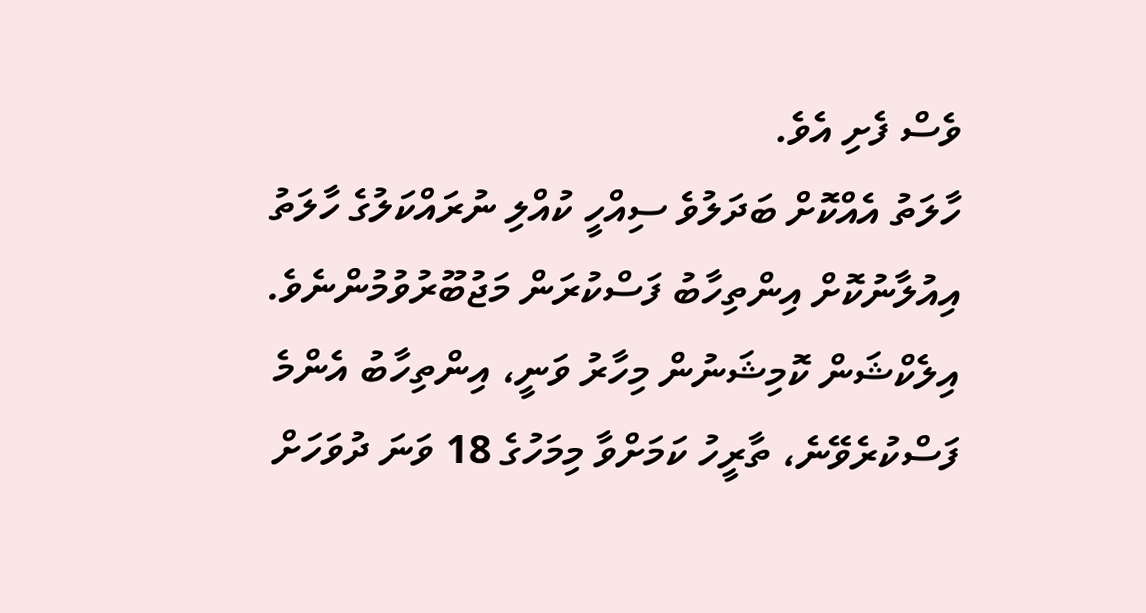ވެސް ފެށި އެވެ.
ހާލަތު އެއްކޮށް ބަދަލުވެ ސިއްހީ ކުއްލި ނުރައްކަލުގެ ހާލަތު އިއުލާނުކޮށް އިންތިހާބު ފަސްކުރަން މަޖުބޫރުވުމުންނެވެ. އިލެކްޝަން ކޮމިޝަނުން މިހާރު ވަނީ، އިންތިހާބު އެންމެ ފަސްކުރެވޭނެ، ތާރީހު ކަމަށްވާ މިމަހުގެ 18 ވަނަ ދުވަހަށް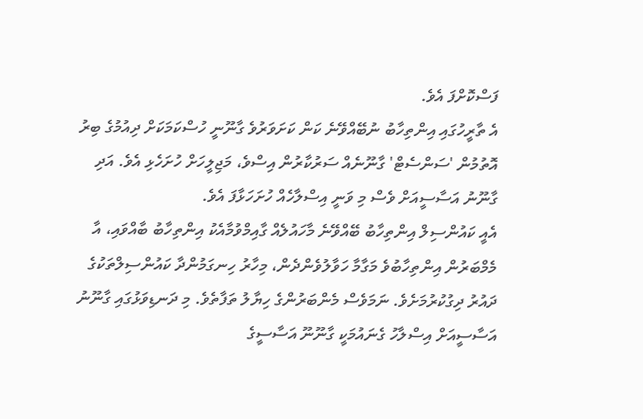ފަސްކޮށްފަ އެވެ.
އެ ތާރީހުގައި އިންތިހާބު ނުބޭއްވޭނެ ކަން ކަށަވަރުވެ ގާނޫނީ ހުސްކަމަކަށް ދިއުމުގެ ބިރު އޮތުމުން 'ސަންސެޓް' ގާނޫނެއް ސަރުކާރުން އިސްވެ، މަޖިލީހަށް ހުށަހެޅި އެވެ. އަދި ގާނޫނު އަސާސީއަށް ވެސް މި ވަނީ އިސްލާހެއް ހުށަހަޅާފަ އެވެ.
އެއީ ކައުންސިލް އިންތިހާބު ބޭއްވޭނެ މާހައުލެއް ގާއިމްވުމާއެކު އިންތިހާބު ބާއްވައި، އާ މެމްބަރުން އިންތިހާބުވެ މަގާމާ ހަވާލުވެންދެން، މިހާރު ހިނގަމުންދާ ކައުންސިލްތަކުގެ ދައުރު ދިގުކުރުމަށެވެ. ނަމަވެސް މެންބަރުންގެ ހިޔާލު ތަފާތެވެ. މި ދަނޑިވަޅުގައި ގާނޫނު އަސާސީއަށް އިސްލާހު ގެނައުމަކީ ގާނޫނޫ އަސާސީގެ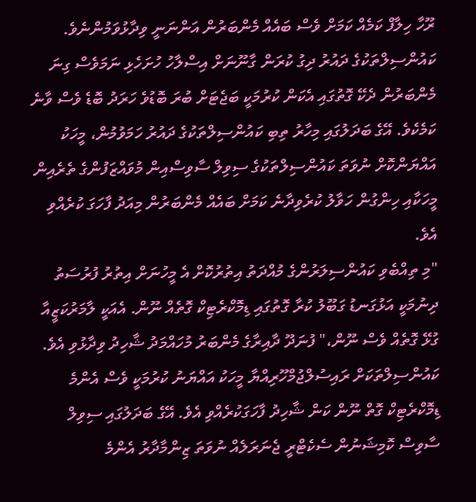ރޫހާ ހިލާފް ކަމެއް ކަމަށް ވެސް ބައެއް މެންބަރުން އަންނަނީ ވިދާޅުވަމުންނެވެ.
ކައުންސިލްތަކުގެ ދައުރު ދިގު ކުރަން ގާނޫނަށް އިސްލާހު ހުށަހެޅި ނަމަވެސް ގިނަ މެންބަރުން ދެކޭ ގޮތުގައި އެކަން ކުރުމަކީ ބަޖެޓަށް ބުރަ ބޮޑުވެ ހަރަދު ބޮޑެ ވެސް ވާނެ ކަމެކެވެ. އޭގެ ބަދަލުގައި މިހާރު ތިބި ކައުންސިލްތަކުގެ ދައުރު ހަމަވުމުން، މީހަކު އައްޔަންކޮށް ނުވަތަ ކައުންސިލްތަކުގެ ސިވިލް ސާވިސްއިން މުވައްޒަފުންގެ ތެރެއިން މީހަކާއި ހިންގުން ހަވާލު ކުރެވިދާނެ ކަމަށް ބައެއް މެންބަރުން މިއަދު ފާހަގަ ކުރެއްވި އެވެ.
"މި ތިއްބެވި ކައުންސިލަރުންގެ މުއްދަތު އިތުރުކޮށް އެ މީހުނަށް އިތުރު ފުރުސަތު ދިނުމަކީ އަޅުގަނޑު ގަބޫލު ކުރާ ގޮތުގައި ޑިމޮކްރެޓިކް ގޮތެއް ނޫން. އެއަކީ ލާމަރުކަޒީއާ ގުޅޭ ގޮތެއް ވެސް ނޫން،" ފުނަދޫ ދާއިރާގެ މެންބަރު މުހައްމަދު ޝާހިދު ވިދާޅުވި އެވެ.
ކައުންސިލްތަކަށް ރައިސުލްޖުމްހޫރިއްޔާ މީހަކު އައްޔަނު ކުރުމަކީ ވެސް އެންމެ ޑިމޮކްރެޓިކް ގޮތް ނޫން ކަން ޝާހިދު ފާހަގަކުރެއްވި އެވެ. އޭގެ ބަދަލުގައި ސިވިލް ސާވިސް ކޮމިޝަނުން ސެކެޓްރީ ޖެނަރަލެއް ނުވަތަ ޒިންމާދާރު އެންމެ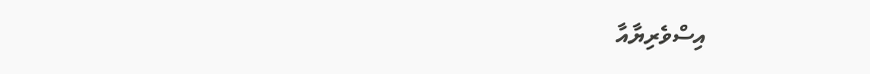އިސްވެރިޔާއާ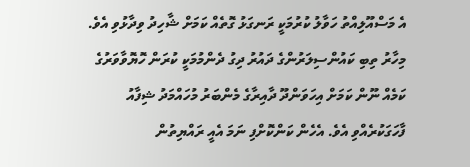އެ މަސްއޫލިއްތު ހަވާލު ކުރުމަކީ ރަނގަޅު ގޮތެއް ކަމަށް ޝާހިދު ވިދާޅުވި އެވެ.
މިހާރު ތިބި ކައުންސިލަރުންގެ ދައުރު ދިގު ދެންމުމަކީ ކުރަން ހޮޔޮވާވަރުގެ ކަމެއް ނޫން ކަމަށް އިހަވަންދޫ ދާއިރާގެ މެންބަރު މުހައްމަދު ޝިފާއު ފާހަގަކުރެއްވި އެވެ. އެހެން ކަންކޮށްފި ނަމަ އެއީ ރައްޔިތުން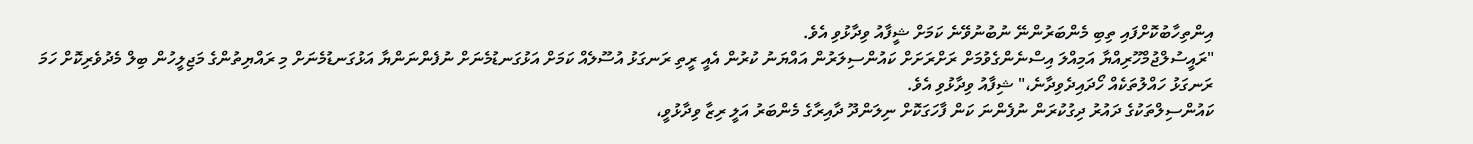އިންތިހާބުކޮށްފައި ތިބި މެންބަރުންނޭ ނުބުނުވޭނެ ކަމަށް ޝީފާއު ވިދާޅުވި އެވެ.
"ރައީސުލްޖުމްހޫރިއްޔާ އަމިއްލަ އިސްނެންގެވުމަށް ރަށްރަށަށް ކައުންސިލަރުން އައްޔަނު ކުރުން އެއީ ރީތި ރަނގަޅު އުސޫލެއް ކަމަށް އަޅުގަނޑުމެނަށް ނުފެންނަންޔާ އަޅުގަނޑުމެނަށް މި ރައްޔިތުންގެ މަޖިލީހުން ބިލް މެދުވެރިކޮށް ހަމަ ރަނގަޅު ހައްލުތަކެއް ހޯދައިދެވިދާނެ،" ޝިފާއު ވިދާޅުވި އެވެ.
ކައުންސިލްތަކުގެ ދައުރު ދިގުކުރަން ނުފެންނަ ކަން ފާހަގަކޮށް ނިލަންދޫ ދާއިރާގެ މެންބަރު އަލީ ރިޒާ ވިދާޅުވީ،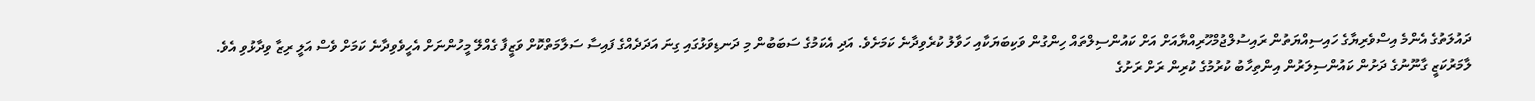ދައުލަތުގެ އެންމެ އިސްވެރިޔާގެ ހައިސިއްޔަތުން ރައިސުލްޖުމްހޫރިއްޔާއަށް އަށް ކައުންސިލްތައް ހިންގުން ވަކިބަޔަކާއި ހަވާލު ކުރެވިދާނެ ކަމަށެވެ. އަދި އެކަމުގެ ސަބަބުން މި ދަނޑިވަޅުގައި ގިނަ އަދަދެއްގެ ފައިސާ ސަލާމަތްކޮށް ވަޒީފާ ގެއްލޭ މީހުންނަށް އެހީވެވިދާނެ ކަމަށް ވެސް އަލީ ރިޒާ ވިދާޅުވި އެވެ.
ލާމަރުކަޒީ ގާނޫނުގެ ދަށުން ކައުންސިލަރުން އިންތިހާބު ކުރުމުގެ ކުރިން ރަށް ރަށުގެ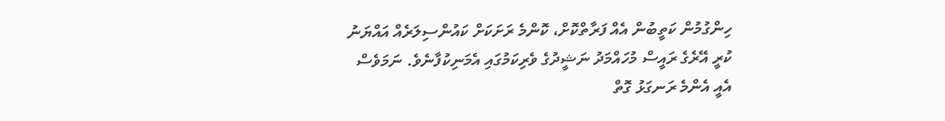ހިންގުމުން ކަތީބުން އެއް ފަރާތްކޮށް، ކޮންމެ ރަށަކަށް ކައުންސިލަރެއް އައްޔަނު ކުރީ އޭރެގެ ރައީސް މުހައްމަދު ނަޝީދުގެ ވެރިކަމުގައި އެމަނިކުފާނެވެ. ނަމަވެސް އެއީ އެންމެ ރަނގަޅު ގޮތް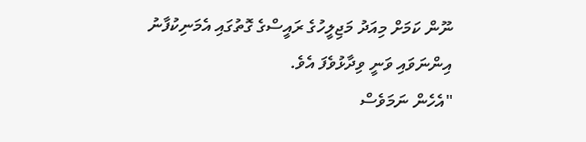ނޫން ކަމަށް މިއަދު މަޖިލީހުގެ ރައީސްގެ ގޮތުގައި އެމަނިކުފާނު އިންނަވައި ވަނީ ވިދާޅުވެފަ އެވެ.
"އެހެން ނަމަވެސް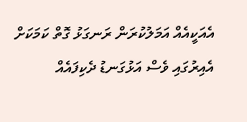އެއަކީއެއް އަމަލުކުރަން ރަނގަޅު ގޮތް ކަމަކަށް އެއިރުގައި ވެސް އަޅުގަނޑު ދެކިފައެއް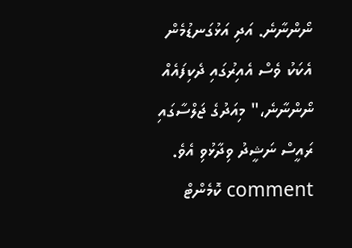ނޯންނާނެ. އަދި އަޅުގަނޑުމެން އެކަކު ވެސް އެއިރުގައި ދެކިފައެއް ނޯންނާނެ،" މިއަދުގެ ޖަލްސާގައި ރައީސް ނަޝީދު ވިދާޅުވި އެވެ.
comment ކޮމެންޓް